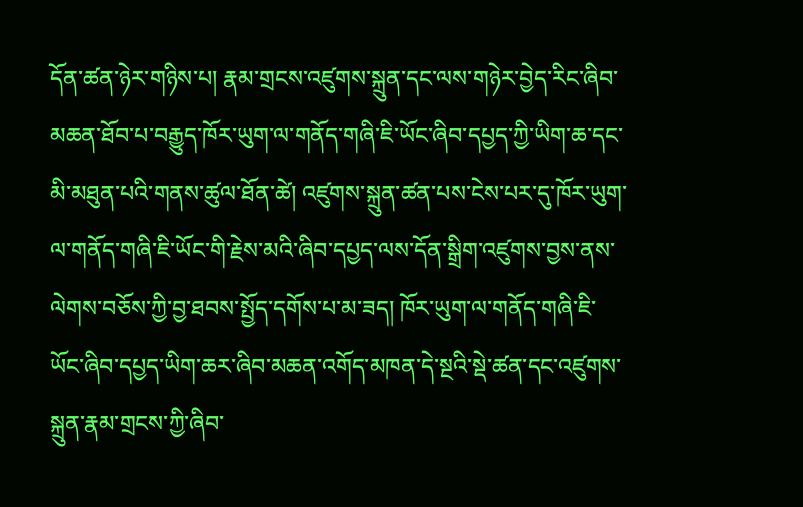དོན་ཚན་ཉེར་གཉིས་པ། རྣམ་གྲངས་འཛུགས་སྐྲུན་དང་ལས་གཉེར་བྱེད་རིང་ཞིབ་མཆན་ཐོབ་པ་བརྒྱུད་ཁོར་ཡུག་ལ་གནོད་གཞི་ཇི་ཡོང་ཞིབ་དཔྱད་ཀྱི་ཡིག་ཆ་དང་མི་མཐུན་པའི་གནས་ཚུལ་ཐོན་ཚེ། འཛུགས་སྐྲུན་ཚན་པས་ངེས་པར་དུ་ཁོར་ཡུག་ལ་གནོད་གཞི་ཇི་ཡོང་གི་རྗེས་མའི་ཞིབ་དཔྱད་ལས་དོན་སྒྲིག་འཛུགས་བྱས་ནས་ལེགས་བཅོས་ཀྱི་བྱ་ཐབས་སྤྱོད་དགོས་པ་མ་ཟད། ཁོར་ཡུག་ལ་གནོད་གཞི་ཇི་ཡོང་ཞིབ་དཔྱད་ཡིག་ཆར་ཞིབ་མཆན་འགོད་མཁན་དེ་སྔའི་སྡེ་ཚན་དང་འཛུགས་སྐྲུན་རྣམ་གྲངས་ཀྱི་ཞིབ་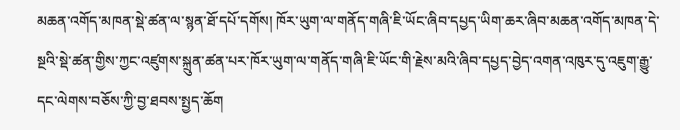མཆན་འགོད་མཁན་སྡེ་ཚན་ལ་སྙན་ཐོ་དཔོ་དགོས། ཁོར་ཡུག་ལ་གནོད་གཞི་ཇི་ཡོང་ཞིབ་དཔྱད་ཡིག་ཆར་ཞིབ་མཆན་འགོད་མཁན་དེ་སྔའི་སྡེ་ཚན་གྱིས་ཀྱང་འཛུགས་སྐྲུན་ཚན་པར་ཁོར་ཡུག་ལ་གནོད་གཞི་ཇི་ཡོང་གི་རྗེས་མའི་ཞིབ་དཔྱད་བྱེད་འགན་འཁུར་དུ་འཇུག་རྒྱུ་དང་ལེགས་བཅོས་ཀྱི་བྱ་ཐབས་སྤྱད་ཆོག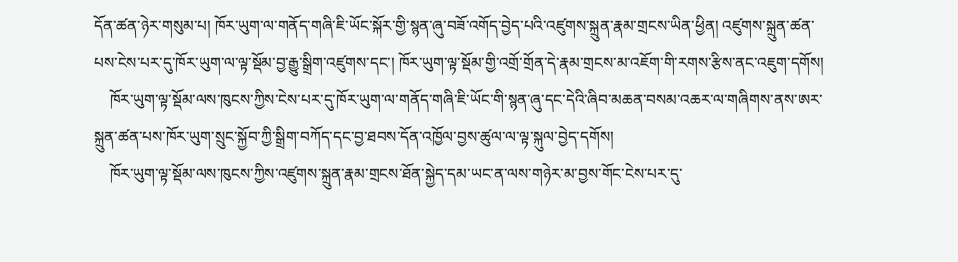དོན་ཚན་ཉེར་གསུམ་པ། ཁོར་ཡུག་ལ་གནོད་གཞི་ཇི་ཡོང་སྐོར་གྱི་སྙན་ཞུ་བཟོ་འགོད་བྱེད་པའི་འཛུགས་སྐྲུན་རྣམ་གྲངས་ཡིན་ཕྱིན། འཛུགས་སྐྲུན་ཚན་པས་ངེས་པར་དུ་ཁོར་ཡུག་ལ་ལྟ་སྡོམ་བྱ་རྒྱུ་སྒྲིག་འཛུགས་དང་། ཁོར་ཡུག་ལྟ་སྡོམ་གྱི་འགྲོ་གྲོན་དེ་རྣམ་གྲངས་མ་འཇོག་གི་རགས་རྩིས་ནང་འཇུག་དགོས།
    ཁོར་ཡུག་ལྟ་སྡོམ་ལས་ཁུངས་ཀྱིས་ངེས་པར་དུ་ཁོར་ཡུག་ལ་གནོད་གཞི་ཇི་ཡོང་གི་སྙན་ཞུ་དང་དེའི་ཞིབ་མཆན་བསམ་འཆར་ལ་གཞིགས་ནས་ཨར་སྐྲུན་ཚན་པས་ཁོར་ཡུག་སྲུང་སྐྱོབ་ཀྱི་སྒྲིག་བཀོད་དང་བྱ་ཐབས་དོན་འཁྱོལ་བྱས་ཚུལ་ལ་ལྟ་སྐུལ་བྱེད་དགོས།
    ཁོར་ཡུག་ལྟ་སྡོམ་ལས་ཁུངས་ཀྱིས་འཛུགས་སྐྲུན་རྣམ་གྲངས་ཐོན་སྐྱེད་དམ་ཡང་ན་ལས་གཉེར་མ་བྱས་གོང་ངེས་པར་དུ་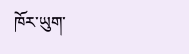ཁོར་ཡུག་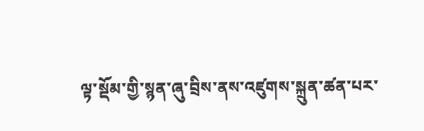ལྟ་སྡོམ་གྱི་སྙན་ཞུ་བྲིས་ནས་འཛུགས་སྐྲུན་ཚན་པར་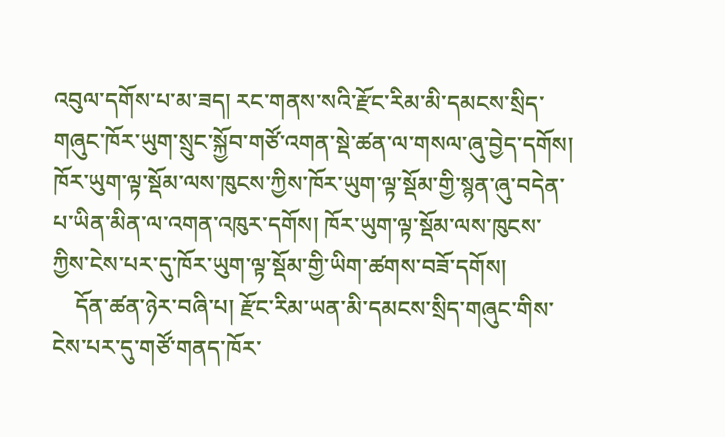འབུལ་དགོས་པ་མ་ཟད། རང་གནས་སའི་རྫོང་རིམ་མི་དམངས་སྲིད་གཞུང་ཁོར་ཡུག་སྲུང་སྐྱོབ་གཙོ་འགན་སྡེ་ཚན་ལ་གསལ་ཞུ་བྱེད་དགོས། ཁོར་ཡུག་ལྟ་སྡོམ་ལས་ཁུངས་ཀྱིས་ཁོར་ཡུག་ལྟ་སྡོམ་གྱི་སྙན་ཞུ་བདེན་པ་ཡིན་མིན་ལ་འགན་འཁུར་དགོས། ཁོར་ཡུག་ལྟ་སྡོམ་ལས་ཁུངས་ཀྱིས་ངེས་པར་དུ་ཁོར་ཡུག་ལྟ་སྡོམ་གྱི་ཡིག་ཚགས་བཟོ་དགོས།
    དོན་ཚན་ཉེར་བཞི་པ། རྫོང་རིམ་ཡན་མི་དམངས་སྲིད་གཞུང་གིས་ངེས་པར་དུ་གཙོ་གནད་ཁོར་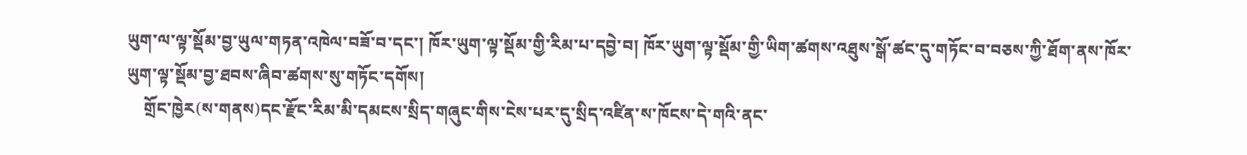ཡུག་ལ་ལྟ་སྡོམ་བྱ་ཡུལ་གཏན་འཁེལ་བཟོ་བ་དང་། ཁོར་ཡུག་ལྟ་སྡོམ་གྱི་རིམ་པ་དབྱེ་བ། ཁོར་ཡུག་ལྟ་སྡོམ་གྱི་ཡིག་ཚགས་འཐུས་སྒོ་ཚང་དུ་གཏོང་བ་བཅས་ཀྱི་ཐོག་ནས་ཁོར་ཡུག་ལྟ་སྡོམ་བྱ་ཐབས་ཞིབ་ཚགས་སུ་གཏོང་དགོས།
    གྲོང་ཁྱེར(ས་གནས)དང་རྫོང་རིམ་མི་དམངས་སྲིད་གཞུང་གིས་ངེས་པར་དུ་སྲིད་འཛིན་ས་ཁོངས་དེ་གའི་ནང་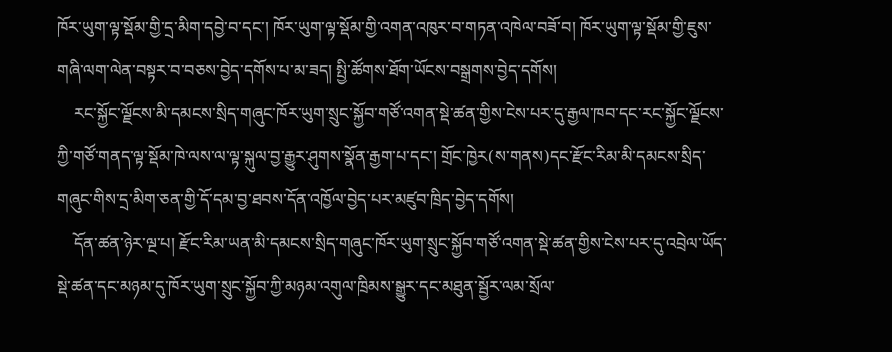ཁོར་ཡུག་ལྟ་སྡོམ་གྱི་དྲ་མིག་དབྱེ་བ་དང་། ཁོར་ཡུག་ལྟ་སྡོམ་གྱི་འགན་འཁུར་བ་གཏན་འཁེལ་བཟོ་བ། ཁོར་ཡུག་ལྟ་སྡོམ་གྱི་ཇུས་གཞི་ལག་ལེན་བསྟར་བ་བཅས་བྱེད་དགོས་པ་མ་ཟད། སྤྱི་ཚོགས་ཐོག་ཡོངས་བསྒྲགས་བྱེད་དགོས།
    རང་སྐྱོང་ལྗོངས་མི་དམངས་སྲིད་གཞུང་ཁོར་ཡུག་སྲུང་སྐྱོབ་གཙོ་འགན་སྡེ་ཚན་གྱིས་ངེས་པར་དུ་རྒྱལ་ཁབ་དང་རང་སྐྱོང་ལྗོངས་ཀྱི་གཙོ་གནད་ལྟ་སྡོམ་ཁེ་ལས་ལ་ལྟ་སྐུལ་བྱ་རྒྱུར་ཤུགས་སྣོན་རྒྱག་པ་དང་། གྲོང་ཁྱེར(ས་གནས)དང་རྫོང་རིམ་མི་དམངས་སྲིད་གཞུང་གིས་དྲ་མིག་ཅན་གྱི་དོ་དམ་བྱ་ཐབས་དོན་འཁྱོལ་བྱེད་པར་མཛུབ་ཁྲིད་བྱེད་དགོས།
    དོན་ཚན་ཉེར་ལྔ་པ། རྫོང་རིམ་ཡན་མི་དམངས་སྲིད་གཞུང་ཁོར་ཡུག་སྲུང་སྐྱོབ་གཙོ་འགན་སྡེ་ཚན་གྱིས་ངེས་པར་དུ་འབྲེལ་ཡོད་སྡེ་ཚན་དང་མཉམ་དུ་ཁོར་ཡུག་སྲུང་སྐྱོབ་ཀྱི་མཉམ་འགུལ་ཁྲིམས་སྒྱུར་དང་མཐུན་སྦྱོར་ལམ་སྲོལ་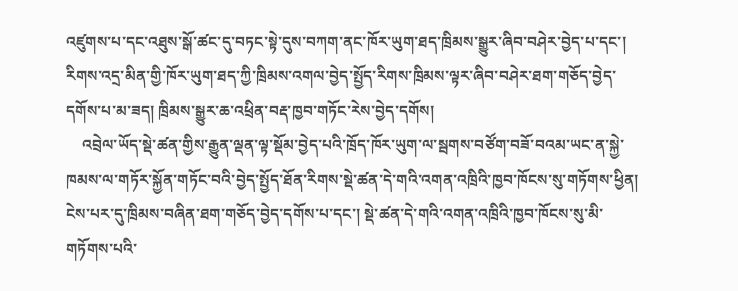འཛུགས་པ་དང་འཐུས་སྒོ་ཚང་དུ་བཏང་སྟེ་དུས་བཀག་ནང་ཁོར་ཡུག་ཐད་ཁྲིམས་སྒྱུར་ཞིབ་བཤེར་བྱེད་པ་དང་། རིགས་འདྲ་མིན་གྱི་ཁོར་ཡུག་ཐད་ཀྱི་ཁྲིམས་འགལ་བྱེད་སྤྱོད་རིགས་ཁྲིམས་ལྟར་ཞིབ་བཤེར་ཐག་གཅོད་བྱེད་དགོས་པ་མ་ཟད། ཁྲིམས་སྒྱུར་ཆ་འཕྲིན་བརྡ་ཁྱབ་གཏོང་རེས་བྱེད་དགོས།
    འབྲེལ་ཡོད་སྡེ་ཚན་གྱིས་རྒྱུན་ལྡན་ལྟ་སྡོམ་བྱེད་པའི་ཁྲོད་ཁོར་ཡུག་ལ་སྦགས་བཙོག་བཟོ་བའམ་ཡང་ན་སྐྱེ་ཁམས་ལ་གཏོར་སྐྱོན་གཏོང་བའི་བྱེད་སྤྱོད་ཐོན་རིགས་སྡེ་ཚན་དེ་གའི་འགན་འཁྲིའི་ཁྱབ་ཁོངས་སུ་གཏོགས་ཕྱིན། ངེས་པར་དུ་ཁྲིམས་བཞིན་ཐག་གཅོད་བྱེད་དགོས་པ་དང་། སྡེ་ཚན་དེ་གའི་འགན་འཁྲིའི་ཁྱབ་ཁོངས་སུ་མི་གཏོགས་པའི་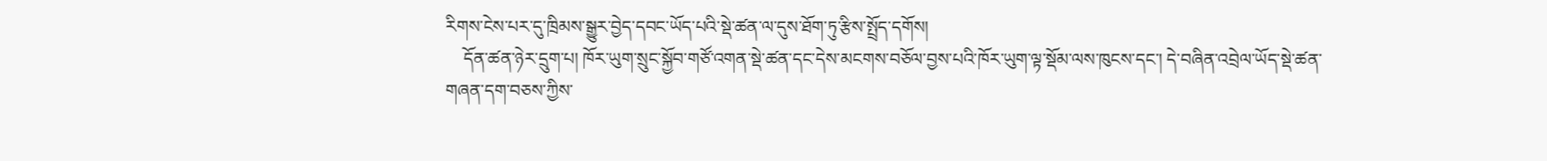རིགས་ངེས་པར་དུ་ཁྲིམས་སྒྱུར་བྱེད་དབང་ཡོད་པའི་སྡེ་ཚན་ལ་དུས་ཐོག་ཏུ་རྩིས་སྤྲོད་དགོས།
    དོན་ཚན་ཉེར་དྲུག་པ། ཁོར་ཡུག་སྲུང་སྐྱོབ་གཙོ་འགན་སྡེ་ཚན་དང་དེས་མངགས་བཅོལ་བྱས་པའི་ཁོར་ཡུག་ལྟ་སྡོམ་ལས་ཁུངས་དང་། དེ་བཞིན་འབྲེལ་ཡོད་སྡེ་ཚན་གཞན་དག་བཅས་ཀྱིས་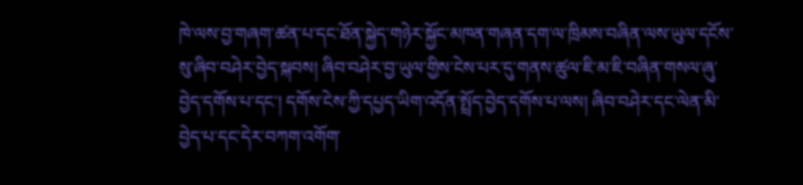ཁེ་ལས་བྱ་གཞག་ཚན་པ་དང་ཐོན་སྐྱེད་གཉེར་སྐྱོང་མཁན་གཞན་དག་ལ་ཁྲིམས་བཞིན་ལས་ཡུལ་དངོས་སུ་ཞིབ་བཤེར་བྱེད་སྐབས། ཞིབ་བཤེར་བྱ་ཡུལ་གྱིས་ངེས་པར་དུ་གནས་ཚུལ་ཇི་མ་ཇི་བཞིན་གསལ་ཞུ་བྱེད་དགོས་པ་དང་། དགོས་ངེས་ཀྱི་དཔྱད་ཡིག་འདོན་སྤྲོད་བྱེད་དགོས་པ་ལས། ཞིབ་བཤེར་དང་ལེན་མི་བྱེད་པ་དང་དེར་བཀག་འགོག་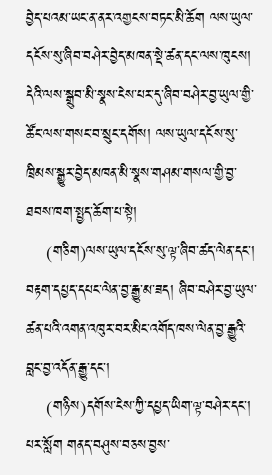བྱེད་པའམ་ཡང་ན་ནར་འགྱངས་བཏང་མི་ཆོག ལས་ཡུལ་དངོས་སུ་ཞིབ་བཤེར་བྱེད་མཁན་སྡེ་ཚན་དང་ལས་ཁུངས། དེའི་ལས་སྒྲུབ་མི་སྣས་ངེས་པར་དུ་ཞིབ་བཤེར་བྱ་ཡུལ་གྱི་ཚོང་ལས་གསང་བ་སྲུང་དགོས། ལས་ཡུལ་དངོས་སུ་ཁྲིམས་སྒྱུར་བྱེད་མཁན་མི་སྣས་གཤམ་གསལ་གྱི་བྱ་ཐབས་ཁག་སྤྱད་ཆོག་པ་སྟེ།
    (གཅིག)ལས་ཡུལ་དངོས་སུ་ལྟ་ཞིབ་ཚད་ལེན་དང་། བརྟག་དཔྱད་དཔང་ལེན་བྱ་རྒྱུ་མ་ཟད། ཞིབ་བཤེར་བྱ་ཡུལ་ཚན་པའི་འགན་འཁུར་བར་མིང་འགོད་ཁས་ལེན་བྱ་རྒྱུའི་བླང་བྱ་འདོན་རྒྱུ་དང་།
    (གཉིས)དགོས་ངེས་ཀྱི་དཔྱད་ཡིག་ལྟ་བཤེར་དང་། པར་སློག གནད་བཤུས་བཅས་བྱས་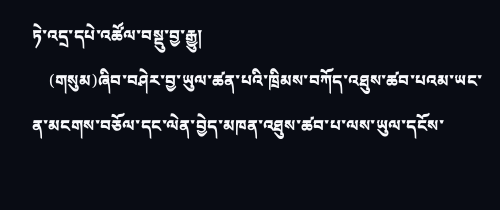ཏེ་འདྲ་དཔེ་འཚོལ་བསྡུ་བྱ་རྒྱུ།
    (གསུམ)ཞིབ་བཤེར་བྱ་ཡུལ་ཚན་པའི་ཁྲིམས་བཀོད་འཐུས་ཚབ་པའམ་ཡང་ན་མངགས་བཅོལ་དང་ལེན་བྱེད་མཁན་འཐུས་ཚབ་པ་ལས་ཡུལ་དངོས་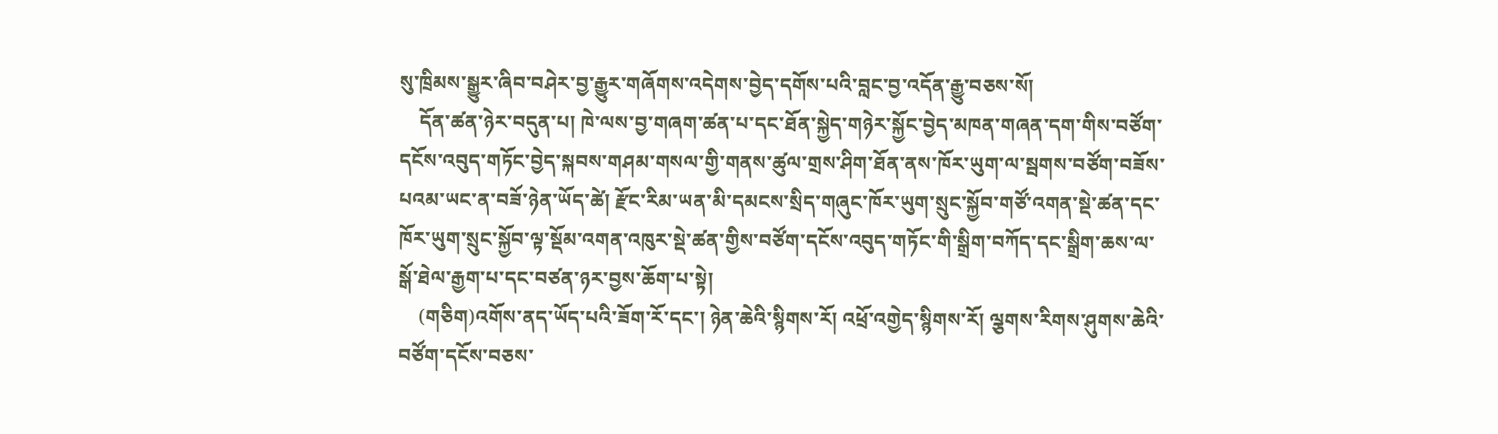སུ་ཁྲིམས་སྒྱུར་ཞིབ་བཤེར་བྱ་རྒྱུར་གཞོགས་འདེགས་བྱེད་དགོས་པའི་བླང་བྱ་འདོན་རྒྱུ་བཅས་སོ།
    དོན་ཚན་ཉེར་བདུན་པ། ཁེ་ལས་བྱ་གཞག་ཚན་པ་དང་ཐོན་སྐྱེད་གཉེར་སྐྱོང་བྱེད་མཁན་གཞན་དག་གིས་བཙོག་དངོས་འབུད་གཏོང་བྱེད་སྐབས་གཤམ་གསལ་གྱི་གནས་ཚུལ་གྲས་ཤིག་ཐོན་ནས་ཁོར་ཡུག་ལ་སྦགས་བཙོག་བཟོས་པའམ་ཡང་ན་བཟོ་ཉེན་ཡོད་ཚེ། རྫོང་རིམ་ཡན་མི་དམངས་སྲིད་གཞུང་ཁོར་ཡུག་སྲུང་སྐྱོབ་གཙོ་འགན་སྡེ་ཚན་དང་ཁོར་ཡུག་སྲུང་སྐྱོབ་ལྟ་སྡོམ་འགན་འཁུར་སྡེ་ཚན་གྱིས་བཙོག་དངོས་འབུད་གཏོང་གི་སྒྲིག་བཀོད་དང་སྒྲིག་ཆས་ལ་སྒོ་ཐེལ་རྒྱག་པ་དང་བཙན་ཉར་བྱས་ཆོག་པ་སྟེ།
    (གཅིག)འགོས་ནད་ཡོད་པའི་ཟོག་རོ་དང་། ཉེན་ཆེའི་སྙིགས་རོ། འཕྲོ་འགྱེད་སྙིགས་རོ། ལྕགས་རིགས་ཤུགས་ཆེའི་བཙོག་དངོས་བཅས་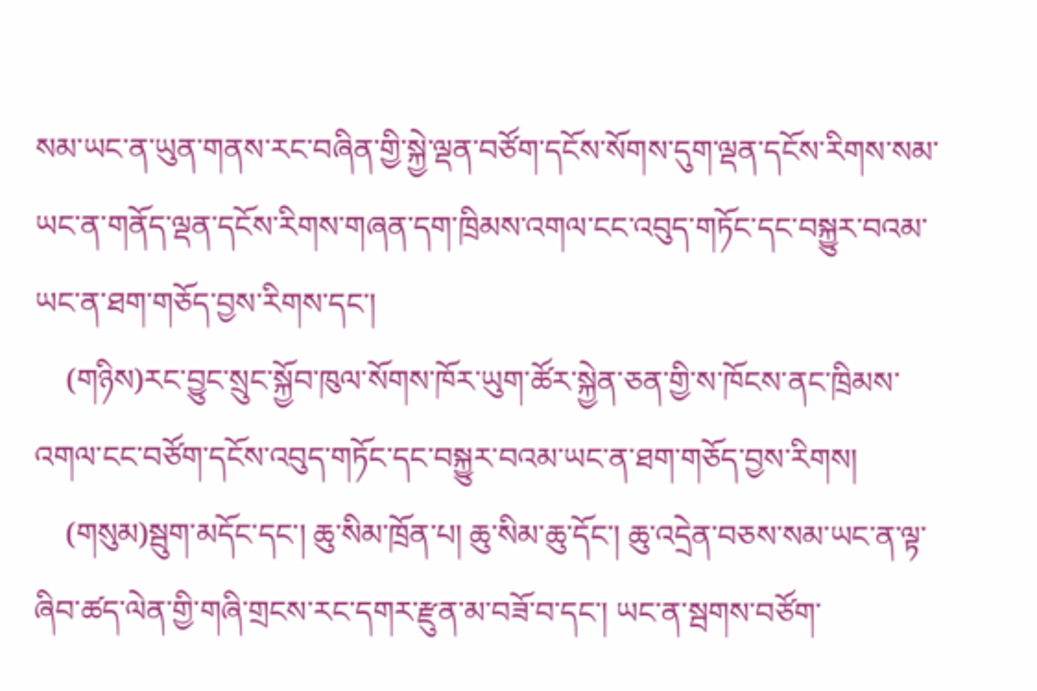སམ་ཡང་ན་ཡུན་གནས་རང་བཞིན་གྱི་སྐྱེ་ལྡན་བཙོག་དངོས་སོགས་དུག་ལྡན་དངོས་རིགས་སམ་ཡང་ན་གནོད་ལྡན་དངོས་རིགས་གཞན་དག་ཁྲིམས་འགལ་ངང་འབུད་གཏོང་དང་བསྐྱུར་བའམ་ཡང་ན་ཐག་གཅོད་བྱས་རིགས་དང་།
    (གཉིས)རང་བྱུང་སྲུང་སྐྱོབ་ཁུལ་སོགས་ཁོར་ཡུག་ཚོར་སྐྱེན་ཅན་གྱི་ས་ཁོངས་ནང་ཁྲིམས་འགལ་ངང་བཙོག་དངོས་འབུད་གཏོང་དང་བསྐྱུར་བའམ་ཡང་ན་ཐག་གཅོད་བྱས་རིགས།
    (གསུམ)སྦུག་མདོང་དང་། ཆུ་སིམ་ཁྲོན་པ། ཆུ་སིམ་ཆུ་དོང་། ཆུ་འདྲེན་བཅས་སམ་ཡང་ན་ལྟ་ཞིབ་ཚད་ལེན་གྱི་གཞི་གྲངས་རང་དགར་རྫུན་མ་བཟོ་བ་དང་། ཡང་ན་སྦགས་བཙོག་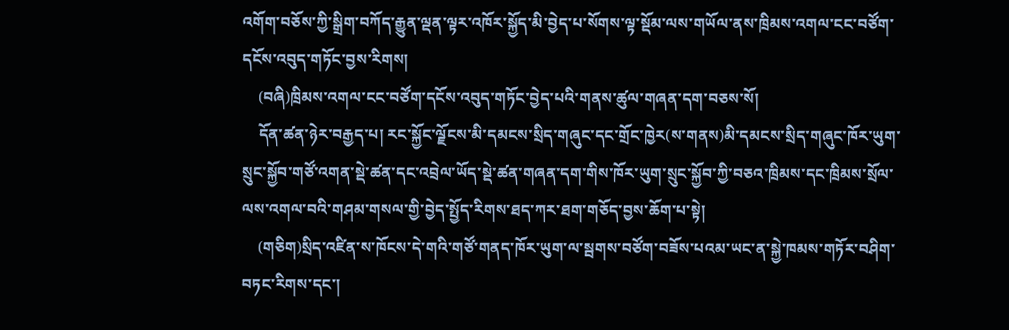འགོག་བཅོས་ཀྱི་སྒྲིག་བཀོད་རྒྱུན་ལྡན་ལྟར་འཁོར་སྐྱོད་མི་བྱེད་པ་སོགས་ལྟ་སྡོམ་ལས་གཡོལ་ནས་ཁྲིམས་འགལ་ངང་བཙོག་དངོས་འབུད་གཏོང་བྱས་རིགས།
    (བཞི)ཁྲིམས་འགལ་ངང་བཙོག་དངོས་འབུད་གཏོང་བྱེད་པའི་གནས་ཚུལ་གཞན་དག་བཅས་སོ།
    དོན་ཚན་ཉེར་བརྒྱད་པ། རང་སྐྱོང་ལྗོངས་མི་དམངས་སྲིད་གཞུང་དང་གྲོང་ཁྱེར(ས་གནས)མི་དམངས་སྲིད་གཞུང་ཁོར་ཡུག་སྲུང་སྐྱོབ་གཙོ་འགན་སྡེ་ཚན་དང་འབྲེལ་ཡོད་སྡེ་ཚན་གཞན་དག་གིས་ཁོར་ཡུག་སྲུང་སྐྱོབ་ཀྱི་བཅའ་ཁྲིམས་དང་ཁྲིམས་སྲོལ་ལས་འགལ་བའི་གཤམ་གསལ་གྱི་བྱེད་སྤྱོད་རིགས་ཐད་ཀར་ཐག་གཅོད་བྱས་ཆོག་པ་སྟེ།
    (གཅིག)སྲིད་འཛིན་ས་ཁོངས་དེ་གའི་གཙོ་གནད་ཁོར་ཡུག་ལ་སྦགས་བཙོག་བཟོས་པའམ་ཡང་ན་སྐྱེ་ཁམས་གཏོར་བཤིག་བཏང་རིགས་དང་།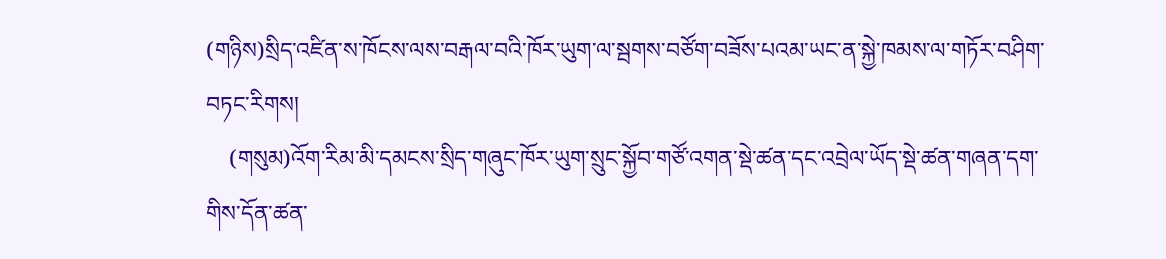(གཉིས)སྲིད་འཛིན་ས་ཁོངས་ལས་བརྒལ་བའི་ཁོར་ཡུག་ལ་སྦགས་བཙོག་བཟོས་པའམ་ཡང་ན་སྐྱེ་ཁམས་ལ་གཏོར་བཤིག་བཏང་རིགས།
    (གསུམ)འོག་རིམ་མི་དམངས་སྲིད་གཞུང་ཁོར་ཡུག་སྲུང་སྐྱོབ་གཙོ་འགན་སྡེ་ཚན་དང་འབྲེལ་ཡོད་སྡེ་ཚན་གཞན་དག་གིས་དོན་ཚན་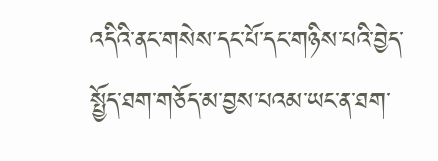འདིའི་ནང་གསེས་དང་པོ་དང་གཉིས་པའི་བྱེད་སྤྱོད་ཐག་གཅོད་མ་བྱས་པའམ་ཡང་ན་ཐག་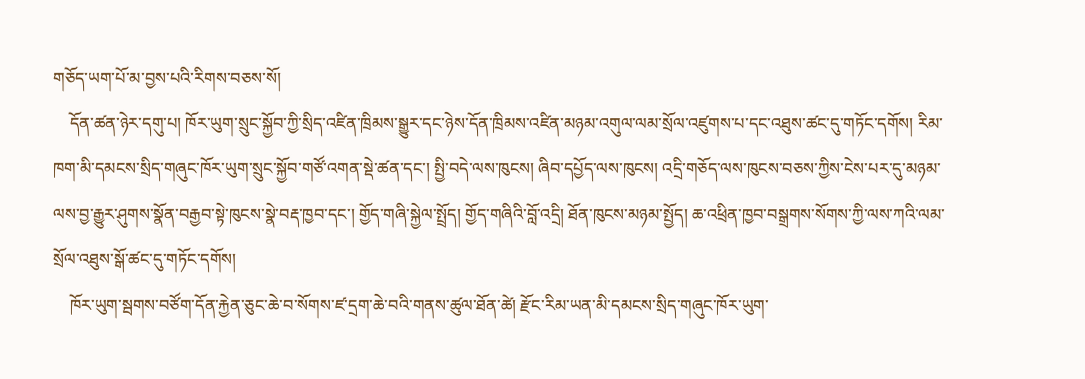གཅོད་ཡག་པོ་མ་བྱས་པའི་རིགས་བཅས་སོ།
    དོན་ཚན་ཉེར་དགུ་པ། ཁོར་ཡུག་སྲུང་སྐྱོབ་ཀྱི་སྲིད་འཛིན་ཁྲིམས་སྒྱུར་དང་ཉེས་དོན་ཁྲིམས་འཛིན་མཉམ་འགུལ་ལམ་སྲོལ་འཛུགས་པ་དང་འཐུས་ཚང་དུ་གཏོང་དགོས། རིམ་ཁག་མི་དམངས་སྲིད་གཞུང་ཁོར་ཡུག་སྲུང་སྐྱོབ་གཙོ་འགན་སྡེ་ཚན་དང་། སྤྱི་བདེ་ལས་ཁུངས། ཞིབ་དཔྱོད་ལས་ཁུངས། འདྲི་གཅོད་ལས་ཁུངས་བཅས་ཀྱིས་ངེས་པར་དུ་མཉམ་ལས་བྱ་རྒྱུར་ཤུགས་སྣོན་བརྒྱབ་སྟེ་ཁུངས་སྣེ་བརྡ་ཁྱབ་དང་། གྱོད་གཞི་སྐྱེལ་སྤྲོད། གྱོད་གཞིའི་བློ་འདྲི། ཐོན་ཁུངས་མཉམ་སྤྱོད། ཆ་འཕྲིན་ཁྱབ་བསྒྲགས་སོགས་ཀྱི་ལས་ཀའི་ལམ་སྲོལ་འཐུས་སྒོ་ཚང་དུ་གཏོང་དགོས།
    ཁོར་ཡུག་སྦགས་བཙོག་དོན་རྐྱེན་ཅུང་ཆེ་བ་སོགས་ཛ་དྲག་ཆེ་བའི་གནས་ཚུལ་ཐོན་ཚེ། རྫོང་རིམ་ཡན་མི་དམངས་སྲིད་གཞུང་ཁོར་ཡུག་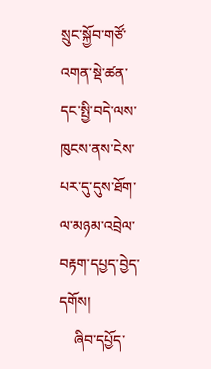སྲུང་སྐྱོབ་གཙོ་འགན་སྡེ་ཚན་དང་སྤྱི་བདེ་ལས་ཁུངས་ནས་ངེས་པར་དུ་དུས་ཐོག་ལ་མཉམ་འབྲེལ་བརྟག་དཔྱད་བྱེད་དགོས།
    ཞིབ་དཔྱོད་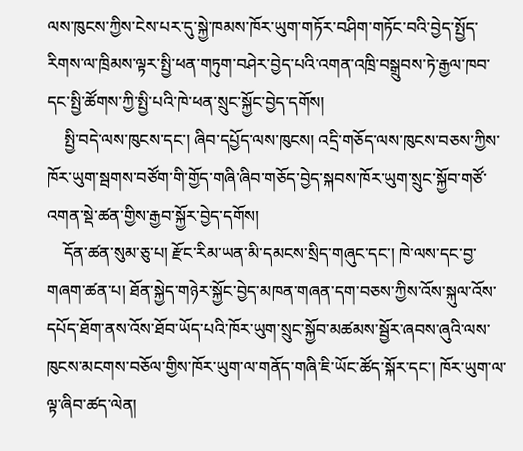ལས་ཁུངས་ཀྱིས་ངེས་པར་དུ་སྐྱེ་ཁམས་ཁོར་ཡུག་གཏོར་བཤིག་གཏོང་བའི་བྱེད་སྤྱོད་རིགས་ལ་ཁྲིམས་ལྟར་སྤྱི་ཕན་གཏུག་བཤེར་བྱེད་པའི་འགན་འཁྲི་བསྒྲུབས་ཏེ་རྒྱལ་ཁབ་དང་སྤྱི་ཚོགས་ཀྱི་སྤྱི་པའི་ཁེ་ཕན་སྲུང་སྐྱོང་བྱེད་དགོས།
    སྤྱི་བདེ་ལས་ཁུངས་དང་། ཞིབ་དཔྱོད་ལས་ཁུངས། འདྲི་གཅོད་ལས་ཁུངས་བཅས་ཀྱིས་ཁོར་ཡུག་སྦགས་བཙོག་གི་གྱོད་གཞི་ཞིབ་གཅོད་བྱེད་སྐབས་ཁོར་ཡུག་སྲུང་སྐྱོབ་གཙོ་འགན་སྡེ་ཚན་གྱིས་རྒྱབ་སྐྱོར་བྱེད་དགོས།
    དོན་ཚན་སུམ་ཅུ་པ། རྫོང་རིམ་ཡན་མི་དམངས་སྲིད་གཞུང་དང་། ཁེ་ལས་དང་བྱ་གཞག་ཚན་པ། ཐོན་སྐྱེད་གཉེར་སྐྱོང་བྱེད་མཁན་གཞན་དག་བཅས་ཀྱིས་འོས་སྐུལ་འོས་དཔོད་ཐོག་ནས་འོས་ཐོབ་ཡོད་པའི་ཁོར་ཡུག་སྲུང་སྐྱོབ་མཚམས་སྦྱོར་ཞབས་ཞུའི་ལས་ཁུངས་མངགས་བཅོལ་གྱིས་ཁོར་ཡུག་ལ་གནོད་གཞི་ཇི་ཡོང་ཚོད་སྐོར་དང་། ཁོར་ཡུག་ལ་ལྟ་ཞིབ་ཚད་ལེན།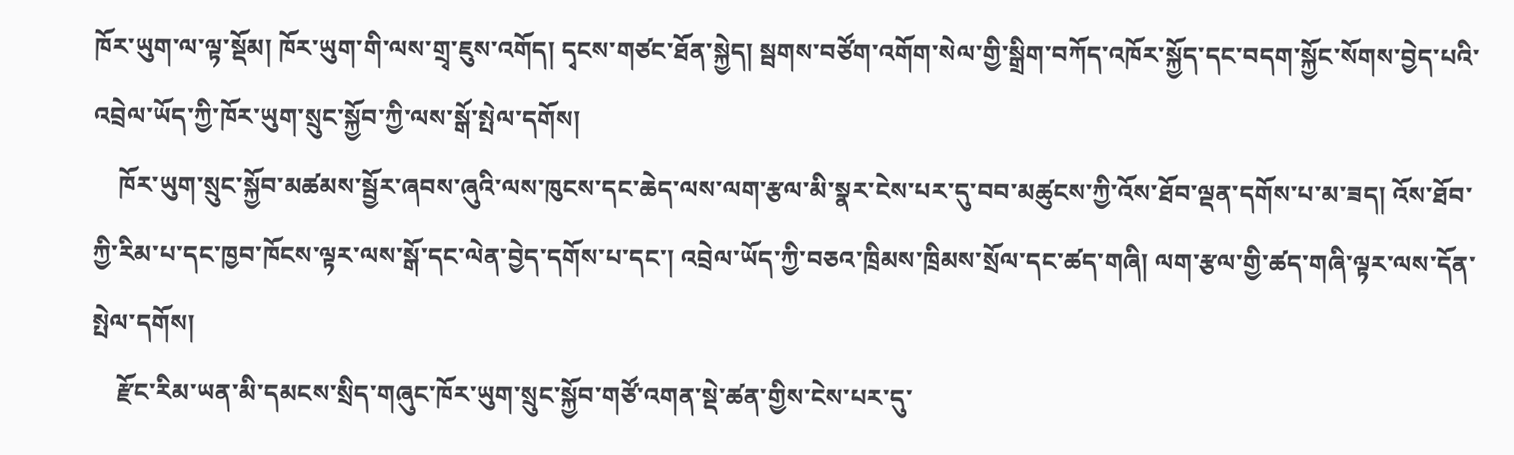ཁོར་ཡུག་ལ་ལྟ་སྡོམ། ཁོར་ཡུག་གི་ལས་གྲྭ་ཇུས་འགོད། དྭངས་གཙང་ཐོན་སྐྱེད། སྦགས་བཙོག་འགོག་སེལ་གྱི་སྒྲིག་བཀོད་འཁོར་སྐྱོད་དང་བདག་སྐྱོང་སོགས་བྱེད་པའི་འབྲེལ་ཡོད་ཀྱི་ཁོར་ཡུག་སྲུང་སྐྱོབ་ཀྱི་ལས་སྒོ་སྤེལ་དགོས།
    ཁོར་ཡུག་སྲུང་སྐྱོབ་མཚམས་སྦྱོར་ཞབས་ཞུའི་ལས་ཁུངས་དང་ཆེད་ལས་ལག་རྩལ་མི་སྣར་ངེས་པར་དུ་བབ་མཚུངས་ཀྱི་འོས་ཐོབ་ལྡན་དགོས་པ་མ་ཟད། འོས་ཐོབ་ཀྱི་རིམ་པ་དང་ཁྱབ་ཁོངས་ལྟར་ལས་སྒོ་དང་ལེན་བྱེད་དགོས་པ་དང་། འབྲེལ་ཡོད་ཀྱི་བཅའ་ཁྲིམས་ཁྲིམས་སྲོལ་དང་ཚད་གཞི། ལག་རྩལ་གྱི་ཚད་གཞི་ལྟར་ལས་དོན་སྤེལ་དགོས།
    རྫོང་རིམ་ཡན་མི་དམངས་སྲིད་གཞུང་ཁོར་ཡུག་སྲུང་སྐྱོབ་གཙོ་འགན་སྡེ་ཚན་གྱིས་ངེས་པར་དུ་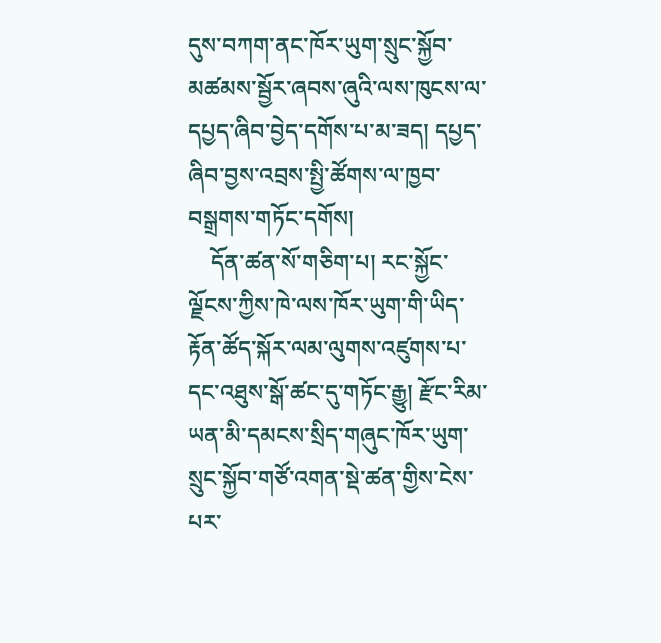དུས་བཀག་ནང་ཁོར་ཡུག་སྲུང་སྐྱོབ་མཚམས་སྦྱོར་ཞབས་ཞུའི་ལས་ཁུངས་ལ་དཔྱད་ཞིབ་བྱེད་དགོས་པ་མ་ཟད། དཔྱད་ཞིབ་བྱས་འབྲས་སྤྱི་ཚོགས་ལ་ཁྱབ་བསྒྲགས་གཏོང་དགོས།
    དོན་ཚན་སོ་གཅིག་པ། རང་སྐྱོང་ལྗོངས་ཀྱིས་ཁེ་ལས་ཁོར་ཡུག་གི་ཡིད་རྟོན་ཚོད་སྐོར་ལམ་ལུགས་འཛུགས་པ་དང་འཐུས་སྒོ་ཚང་དུ་གཏོང་རྒྱུ། རྫོང་རིམ་ཡན་མི་དམངས་སྲིད་གཞུང་ཁོར་ཡུག་སྲུང་སྐྱོབ་གཙོ་འགན་སྡེ་ཚན་གྱིས་ངེས་པར་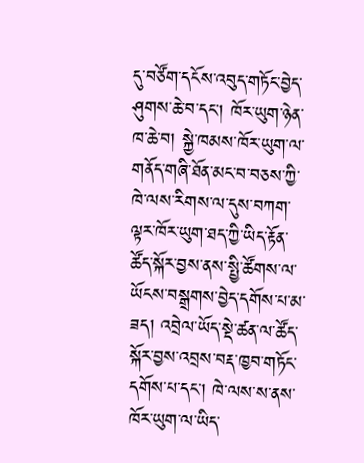དུ་བཙོག་དངོས་འབུད་གཏོང་བྱེད་ཤུགས་ཆེ་བ་དང་། ཁོར་ཡུག་ཉེན་ཁ་ཆེ་བ། སྐྱེ་ཁམས་ཁོར་ཡུག་ལ་གནོད་གཞི་ཐོན་མང་བ་བཅས་ཀྱི་ཁེ་ལས་རིགས་ལ་དུས་བཀག་ལྟར་ཁོར་ཡུག་ཐད་ཀྱི་ཡིད་རྟོན་ཚོད་སྐོར་བྱས་ནས་སྤྱི་ཚོགས་ལ་ཡོངས་བསྒྲགས་བྱེད་དགོས་པ་མ་ཟད། འབྲེལ་ཡོད་སྡེ་ཚན་ལ་ཚོད་སྐོར་བྱས་འབྲས་བརྡ་ཁྱབ་གཏོང་དགོས་པ་དང་། ཁེ་ལས་ས་ནས་ཁོར་ཡུག་ལ་ཡིད་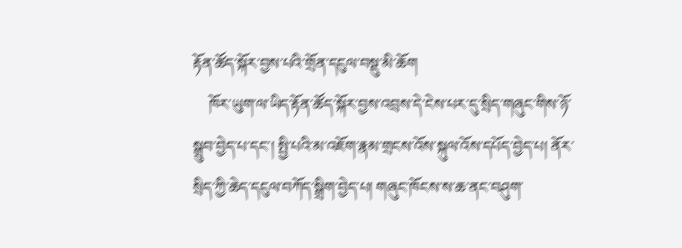རྟོན་ཚོད་སྐོར་བྱས་པའི་གྲོན་དངུལ་བསྡུ་མི་ཆོག
    ཁོར་ཡུག་ལ་ཡིད་རྟོན་ཚོད་སྐོར་བྱས་འབྲས་དེ་ངེས་པར་དུ་སྲིད་གཞུང་གིས་ཉོ་སྒྲུབ་བྱེད་པ་དང་། སྤྱི་པའི་མ་འཇོག་རྣམ་གྲངས་འོས་སྐུལ་འོས་དཔོད་བྱེད་པ། ནོར་སྲིད་ཀྱི་ཆེད་དངུལ་བཀོད་སྒྲིག་བྱེད་པ། གཞུང་ཁོངས་ས་ཆ་ནང་བཤུག་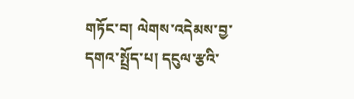གཏོང་བ། ལེགས་འདེམས་བྱ་དགའ་སྤྲོད་པ། དངུལ་རྩའི་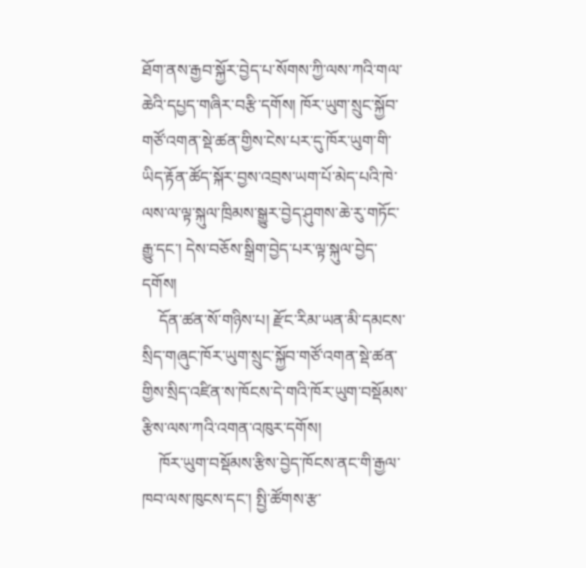ཐོག་ནས་རྒྱབ་སྐྱོར་བྱེད་པ་སོགས་ཀྱི་ལས་ཀའི་གལ་ཆེའི་དཔྱད་གཞིར་བརྩི་དགོས། ཁོར་ཡུག་སྲུང་སྐྱོབ་གཙོ་འགན་སྡེ་ཚན་གྱིས་ངེས་པར་དུ་ཁོར་ཡུག་གི་ཡིད་རྟོན་ཚོད་སྐོར་བྱས་འབྲས་ཡག་པོ་མེད་པའི་ཁེ་ལས་ལ་ལྟ་སྐུལ་ཁྲིམས་སྒྱུར་བྱེད་ཤུགས་ཆེ་རུ་གཏོང་རྒྱུ་དང་། དེས་བཅོས་སྒྲིག་བྱེད་པར་ལྟ་སྐུལ་བྱེད་དགོས།
    དོན་ཚན་སོ་གཉིས་པ། རྫོང་རིམ་ཡན་མི་དམངས་སྲིད་གཞུང་ཁོར་ཡུག་སྲུང་སྐྱོབ་གཙོ་འགན་སྡེ་ཚན་གྱིས་སྲིད་འཛིན་ས་ཁོངས་དེ་གའི་ཁོར་ཡུག་བསྡོམས་རྩིས་ལས་ཀའི་འགན་འཁུར་དགོས།
    ཁོར་ཡུག་བསྡོམས་རྩིས་བྱེད་ཁོངས་ནང་གི་རྒྱལ་ཁབ་ལས་ཁུངས་དང་། སྤྱི་ཚོགས་རྩ་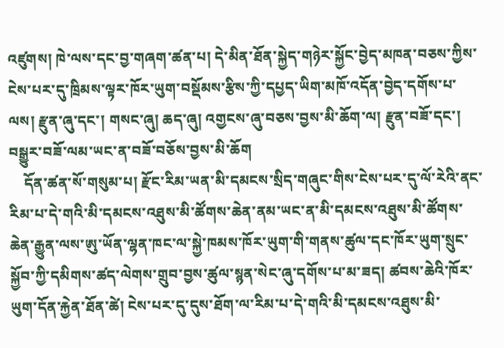འཛུགས། ཁེ་ལས་དང་བྱ་གཞག་ཚན་པ། དེ་མིན་ཐོན་སྐྱེད་གཉེར་སྐྱོང་བྱེད་མཁན་བཅས་ཀྱིས་ངེས་པར་དུ་ཁྲིམས་ལྟར་ཁོར་ཡུག་བསྡོམས་རྩིས་ཀྱི་དཔྱད་ཡིག་མཁོ་འདོན་བྱེད་དགོས་པ་ལས། རྫུན་ཞུ་དང་། གསང་ཞུ། ཆད་ཞུ། འགྱངས་ཞུ་བཅས་བྱས་མི་ཆོག་ལ། རྫུན་བཟོ་དང་། བསྒྱུར་བཟོ་ལམ་ཡང་ན་བཟོ་བཅོས་བྱས་མི་ཆོག
    དོན་ཚན་སོ་གསུམ་པ། རྫོང་རིམ་ཡན་མི་དམངས་སྲིད་གཞུང་གིས་ངེས་པར་དུ་ལོ་རེའི་ནང་རིམ་པ་དེ་གའི་མི་དམངས་འཐུས་མི་ཚོགས་ཆེན་ནམ་ཡང་ན་མི་དམངས་འཐུས་མི་ཚོགས་ཆེན་རྒྱུན་ལས་ཨུ་ཡོན་ལྷན་ཁང་ལ་སྐྱེ་ཁམས་ཁོར་ཡུག་གི་གནས་ཚུལ་དང་ཁོར་ཡུག་སྲུང་སྐྱོབ་ཀྱི་དམིགས་ཚད་ལེགས་གྲུབ་བྱས་ཚུལ་སྙན་སེང་ཞུ་དགོས་པ་མ་ཟད། ཚབས་ཆེའི་ཁོར་ཡུག་དོན་རྐྱེན་ཐོན་ཚེ། ངེས་པར་དུ་དུས་ཐོག་ལ་རིམ་པ་དེ་གའི་མི་དམངས་འཐུས་མི་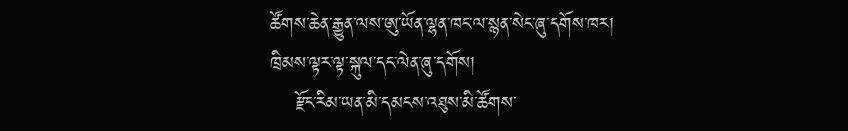ཚོགས་ཆེན་རྒྱུན་ལས་ཨུ་ཡོན་ལྷན་ཁང་ལ་སྙན་སེང་ཞུ་དགོས་ཁར། ཁྲིམས་ལྟར་ལྟ་སྐུལ་དང་ལེན་ཞུ་དགོས།
    རྫོང་རིམ་ཡན་མི་དམངས་འཐུས་མི་ཚོགས་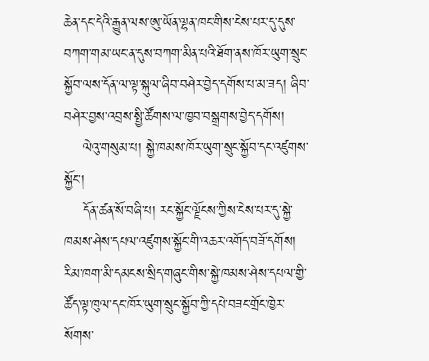ཆེན་དང་དེའི་རྒྱུན་ལས་ཨུ་ཡོན་ལྷན་ཁང་གིས་ངེས་པར་དུ་དུས་བཀག་གམ་ཡང་ན་དུས་བཀག་མིན་པའི་ཐོག་ནས་ཁོར་ཡུག་སྲུང་སྐྱོབ་ལས་དོན་ལ་ལྟ་སྐུལ་ཞིབ་བཤེར་བྱེད་དགོས་པ་མ་ཟད། ཞིབ་བཤེར་བྱས་འབྲས་སྤྱི་ཚོགས་ལ་ཁྱབ་བསྒྲགས་བྱེད་དགོས།
    ལེའུ་གསུམ་པ། སྐྱེ་ཁམས་ཁོར་ཡུག་སྲུང་སྐྱོབ་དང་འཛུགས་སྐྱོང་།
    དོན་ཚན་སོ་བཞི་པ། རང་སྐྱོང་ལྗོངས་ཀྱིས་ངེས་པར་དུ་སྐྱེ་ཁམས་ཤེས་དཔལ་འཛུགས་སྐྱོང་གི་འཆར་འགོད་བཟོ་དགོས། རིམ་ཁག་མི་དམངས་སྲིད་གཞུང་གིས་སྐྱེ་ཁམས་ཤེས་དཔལ་གྱི་ཚོད་ལྟ་ཁུལ་དང་ཁོར་ཡུག་སྲུང་སྐྱོབ་ཀྱི་དཔེ་བཟང་གྲོང་ཁྱེར་སོགས་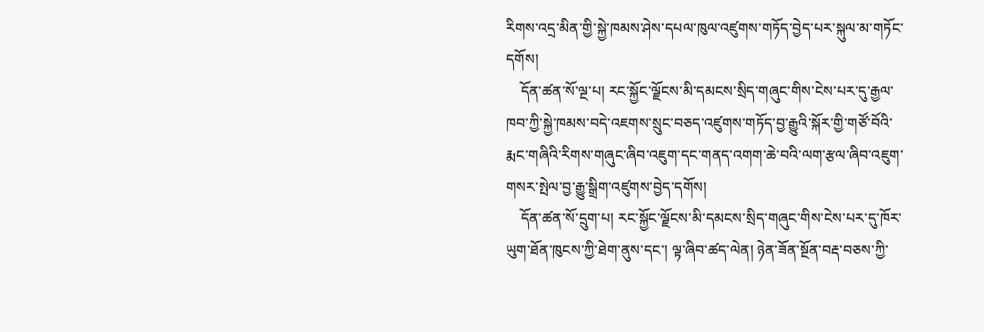རིགས་འདྲ་མིན་གྱི་སྐྱེ་ཁམས་ཤེས་དཔལ་ཁུལ་འཛུགས་གཏོད་བྱེད་པར་སྐུལ་མ་གཏོང་དགོས།
    དོན་ཚན་སོ་ལྔ་པ། རང་སྐྱོང་ལྗོངས་མི་དམངས་སྲིད་གཞུང་གིས་ངེས་པར་དུ་རྒྱལ་ཁབ་ཀྱི་སྐྱེ་ཁམས་བདེ་འཇགས་སྲུང་བཅད་འཛུགས་གཏོད་བྱ་རྒྱུའི་སྐོར་གྱི་གཙོ་བོའི་རྨང་གཞིའི་རིགས་གཞུང་ཞིབ་འཇུག་དང་གནད་འགག་ཆེ་བའི་ལག་རྩལ་ཞིབ་འཇུག་གསར་སྤེལ་བྱ་རྒྱུ་སྒྲིག་འཛུགས་བྱེད་དགོས།
    དོན་ཚན་སོ་དྲུག་པ། རང་སྐྱོང་ལྗོངས་མི་དམངས་སྲིད་གཞུང་གིས་ངེས་པར་དུ་ཁོར་ཡུག་ཐོན་ཁུངས་ཀྱི་ཐེག་ནུས་དང་། ལྟ་ཞིབ་ཚད་ལེན། ཉེན་ཟོན་སྔོན་བརྡ་བཅས་ཀྱི་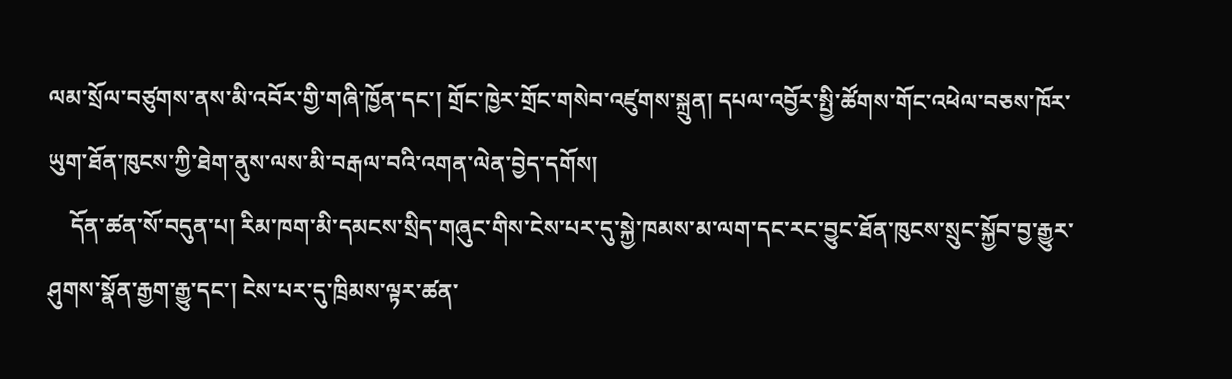ལམ་སྲོལ་བཙུགས་ནས་མི་འབོར་གྱི་གཞི་ཁྱོན་དང་། གྲོང་ཁྱེར་གྲོང་གསེབ་འཛུགས་སྐྲུན། དཔལ་འབྱོར་སྤྱི་ཚོགས་གོང་འཕེལ་བཅས་ཁོར་ཡུག་ཐོན་ཁུངས་ཀྱི་ཐེག་ནུས་ལས་མི་བརྒལ་བའི་འགན་ལེན་བྱེད་དགོས།
    དོན་ཚན་སོ་བདུན་པ། རིམ་ཁག་མི་དམངས་སྲིད་གཞུང་གིས་ངེས་པར་དུ་སྐྱེ་ཁམས་མ་ལག་དང་རང་བྱུང་ཐོན་ཁུངས་སྲུང་སྐྱོབ་བྱ་རྒྱུར་ཤུགས་སྣོན་རྒྱག་རྒྱུ་དང་། ངེས་པར་དུ་ཁྲིམས་ལྟར་ཚན་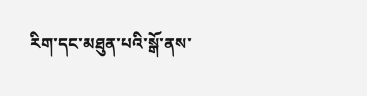རིག་དང་མཐུན་པའི་སྒོ་ནས་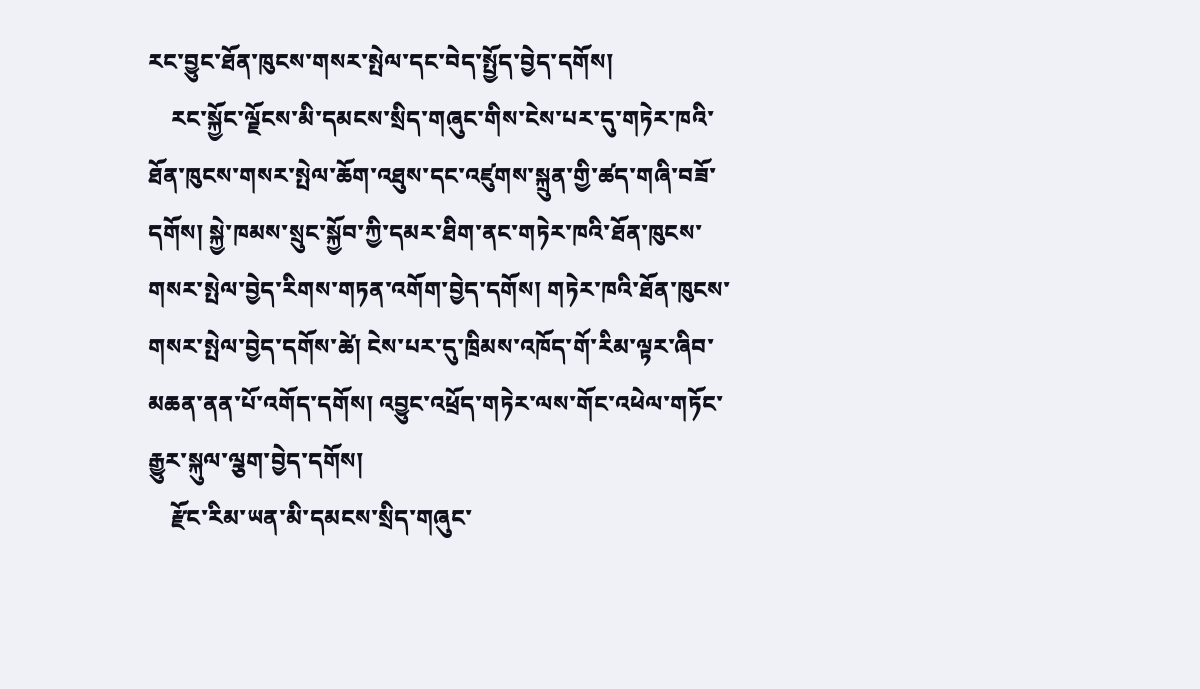རང་བྱུང་ཐོན་ཁུངས་གསར་སྤེལ་དང་བེད་སྤྱོད་བྱེད་དགོས།
    རང་སྐྱོང་ལྗོངས་མི་དམངས་སྲིད་གཞུང་གིས་ངེས་པར་དུ་གཏེར་ཁའི་ཐོན་ཁུངས་གསར་སྤེལ་ཆོག་འཐུས་དང་འཛུགས་སྐྲུན་གྱི་ཚད་གཞི་བཟོ་དགོས། སྐྱེ་ཁམས་སྲུང་སྐྱོབ་ཀྱི་དམར་ཐིག་ནང་གཏེར་ཁའི་ཐོན་ཁུངས་གསར་སྤེལ་བྱེད་རིགས་གཏན་འགོག་བྱེད་དགོས། གཏེར་ཁའི་ཐོན་ཁུངས་གསར་སྤེལ་བྱེད་དགོས་ཚེ། ངེས་པར་དུ་ཁྲིམས་འཁོད་གོ་རིམ་ལྟར་ཞིབ་མཆན་ནན་པོ་འགོད་དགོས། འབྱུང་འཕྲོད་གཏེར་ལས་གོང་འཕེལ་གཏོང་རྒྱུར་སྐུལ་ལྕག་བྱེད་དགོས།
    རྫོང་རིམ་ཡན་མི་དམངས་སྲིད་གཞུང་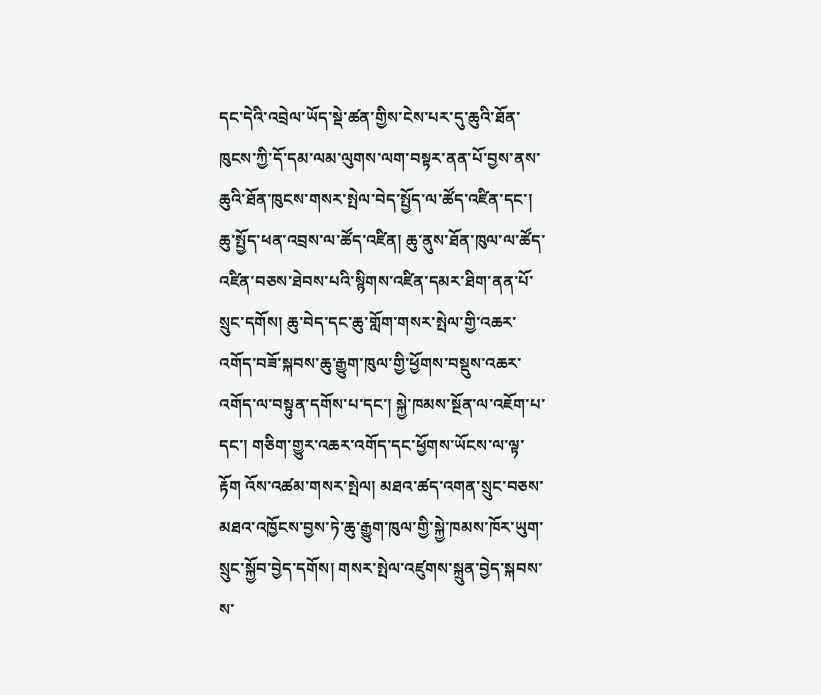དང་དེའི་འབྲེལ་ཡོད་སྡེ་ཚན་གྱིས་ངེས་པར་དུ་ཆུའི་ཐོན་ཁུངས་ཀྱི་དོ་དམ་ལམ་ལུགས་ལག་བསྟར་ནན་པོ་བྱས་ནས་ཆུའི་ཐོན་ཁུངས་གསར་སྤེལ་བེད་སྤྱོད་ལ་ཚོད་འཛིན་དང་། ཆུ་སྤྱོད་ཕན་འབྲས་ལ་ཚོད་འཛིན། ཆུ་ནུས་ཐོན་ཁུལ་ལ་ཚོད་འཛིན་བཅས་ཐེབས་པའི་སྙིགས་འཛིན་དམར་ཐིག་ནན་པོ་སྲུང་དགོས། ཆུ་བེད་དང་ཆུ་གློག་གསར་སྤེལ་གྱི་འཆར་འགོད་བཟོ་སྐབས་ཆུ་རྒྱུག་ཁུལ་གྱི་ཕྱོགས་བསྡུས་འཆར་འགོད་ལ་བསྟུན་དགོས་པ་དང་། སྐྱེ་ཁམས་སྔོན་ལ་འཇོག་པ་དང་། གཅིག་གྱུར་འཆར་འགོད་དང་ཕྱོགས་ཡོངས་ལ་ལྟ་རྟོག འོས་འཚམ་གསར་སྤེལ། མཐའ་ཚད་འགན་སྲུང་བཅས་མཐའ་འཁྱོངས་བྱས་ཏེ་ཆུ་རྒྱུག་ཁུལ་གྱི་སྐྱེ་ཁམས་ཁོར་ཡུག་སྲུང་སྐྱོབ་བྱེད་དགོས། གསར་སྤེལ་འཛུགས་སྐྲུན་བྱེད་སྐབས་ས་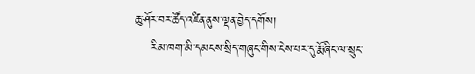ཆུ་ཤོར་བར་ཚོད་འཛིན་ནུས་ལྡན་བྱེད་དགོས།
    རིམ་ཁག་མི་དམངས་སྲིད་གཞུང་གིས་ངེས་པར་དུ་རྨོ་ཞིང་ལ་སྲུང་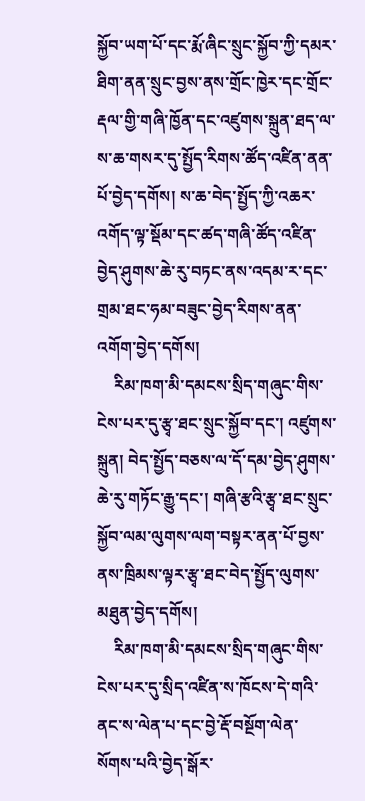སྐྱོབ་ཡག་པོ་དང་རྨོ་ཞིང་སྲུང་སྐྱོབ་ཀྱི་དམར་ཐིག་ནན་སྲུང་བྱས་ནས་གྲོང་ཁྱེར་དང་གྲོང་རྡལ་གྱི་གཞི་ཁྱོན་དང་འཛུགས་སྐྲུན་ཐད་ལ་ས་ཆ་གསར་དུ་སྤྱོད་རིགས་ཚོད་འཛིན་ནན་པོ་བྱེད་དགོས། ས་ཆ་བེད་སྤྱོད་ཀྱི་འཆར་འགོད་ལྟ་སྡོམ་དང་ཚད་གཞི་ཚོད་འཛིན་བྱེད་ཤུགས་ཆེ་རུ་བཏང་ནས་འདམ་ར་དང་གྲམ་ཐང་ཧམ་བཟུང་བྱེད་རིགས་ནན་འགོག་བྱེད་དགོས།
    རིམ་ཁག་མི་དམངས་སྲིད་གཞུང་གིས་ངེས་པར་དུ་རྩྭ་ཐང་སྲུང་སྐྱོབ་དང་། འཛུགས་སྐྲུན། བེད་སྤྱོད་བཅས་ལ་དོ་དམ་བྱེད་ཤུགས་ཆེ་རུ་གཏོང་རྒྱུ་དང་། གཞི་རྩའི་རྩྭ་ཐང་སྲུང་སྐྱོབ་ལམ་ལུགས་ལག་བསྟར་ནན་པོ་བྱས་ནས་ཁྲིམས་ལྟར་རྩྭ་ཐང་བེད་སྤྱོད་ལུགས་མཐུན་བྱེད་དགོས།
    རིམ་ཁག་མི་དམངས་སྲིད་གཞུང་གིས་ངེས་པར་དུ་སྲིད་འཛིན་ས་ཁོངས་དེ་གའི་ནང་ས་ལེན་པ་དང་བྱེ་རྡོ་བསྔོག་ལེན་སོགས་པའི་བྱེད་སྒོར་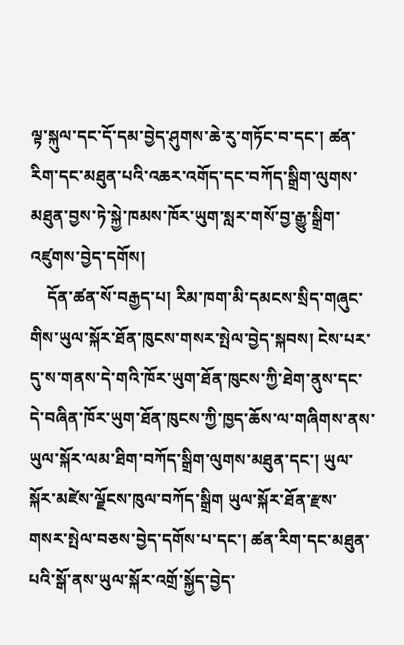ལྟ་སྐུལ་དང་དོ་དམ་བྱེད་ཤུགས་ཆེ་རུ་གཏོང་བ་དང་། ཚན་རིག་དང་མཐུན་པའི་འཆར་འགོད་དང་བཀོད་སྒྲིག་ལུགས་མཐུན་བྱས་ཏེ་སྐྱེ་ཁམས་ཁོར་ཡུག་སླར་གསོ་བྱ་རྒྱུ་སྒྲིག་འཛུགས་བྱེད་དགོས།
    དོན་ཚན་སོ་བརྒྱད་པ། རིམ་ཁག་མི་དམངས་སྲིད་གཞུང་གིས་ཡུལ་སྐོར་ཐོན་ཁུངས་གསར་སྤེལ་བྱེད་སྐབས། ངེས་པར་དུ་ས་གནས་དེ་གའི་ཁོར་ཡུག་ཐོན་ཁུངས་ཀྱི་ཐེག་ནུས་དང་དེ་བཞིན་ཁོར་ཡུག་ཐོན་ཁུངས་ཀྱི་ཁྱད་ཆོས་ལ་གཞིགས་ནས་ཡུལ་སྐོར་ལམ་ཐིག་བཀོད་སྒྲིག་ལུགས་མཐུན་དང་། ཡུལ་སྐོར་མཛེས་ལྗོངས་ཁུལ་བཀོད་སྒྲིག ཡུལ་སྐོར་ཐོན་རྫས་གསར་སྤེལ་བཅས་བྱེད་དགོས་པ་དང་། ཚན་རིག་དང་མཐུན་པའི་སྒོ་ནས་ཡུལ་སྐོར་འགྲོ་སྐྱོད་བྱེད་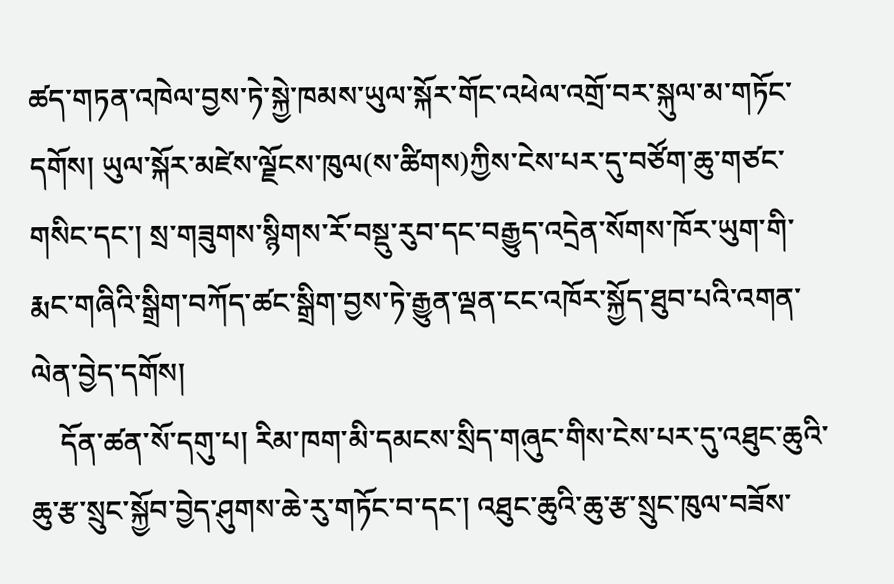ཚད་གཏན་འཁེལ་བྱས་ཏེ་སྐྱེ་ཁམས་ཡུལ་སྐོར་གོང་འཕེལ་འགྲོ་བར་སྐུལ་མ་གཏོང་དགོས། ཡུལ་སྐོར་མཛེས་ལྗོངས་ཁུལ(ས་ཚིགས)ཀྱིས་ངེས་པར་དུ་བཙོག་ཆུ་གཙང་གསིང་དང་། སྲ་གཟུགས་སྙིགས་རོ་བསྡུ་རུབ་དང་བརྒྱུད་འདྲེན་སོགས་ཁོར་ཡུག་གི་རྨང་གཞིའི་སྒྲིག་བཀོད་ཚང་སྒྲིག་བྱས་ཏེ་རྒྱུན་ལྡན་ངང་འཁོར་སྐྱོད་ཐུབ་པའི་འགན་ལེན་བྱེད་དགོས།
    དོན་ཚན་སོ་དགུ་པ། རིམ་ཁག་མི་དམངས་སྲིད་གཞུང་གིས་ངེས་པར་དུ་འཐུང་ཆུའི་ཆུ་རྩ་སྲུང་སྐྱོབ་བྱེད་ཤུགས་ཆེ་རུ་གཏོང་བ་དང་། འཐུང་ཆུའི་ཆུ་རྩ་སྲུང་ཁུལ་བཟོས་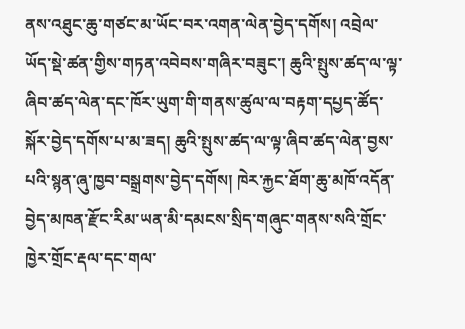ནས་འཐུང་ཆུ་གཙང་མ་ཡོང་བར་འགན་ལེན་བྱེད་དགོས། འབྲེལ་ཡོད་སྡེ་ཚན་གྱིས་གཏན་འབེབས་གཞིར་བཟུང་། ཆུའི་སྤུས་ཚད་ལ་ལྟ་ཞིབ་ཚད་ལེན་དང་ཁོར་ཡུག་གི་གནས་ཚུལ་ལ་བརྟག་དཔྱད་ཚོད་སྐོར་བྱེད་དགོས་པ་མ་ཟད། ཆུའི་སྤུས་ཚད་ལ་ལྟ་ཞིབ་ཚད་ལེན་བྱས་པའི་སྙན་ཞུ་ཁྱབ་བསྒྲགས་བྱེད་དགོས། ཁེར་རྐྱང་ཐོག་ཆུ་མཁོ་འདོན་བྱེད་མཁན་རྫོང་རིམ་ཡན་མི་དམངས་སྲིད་གཞུང་གནས་སའི་གྲོང་ཁྱེར་གྲོང་རྡལ་དང་གལ་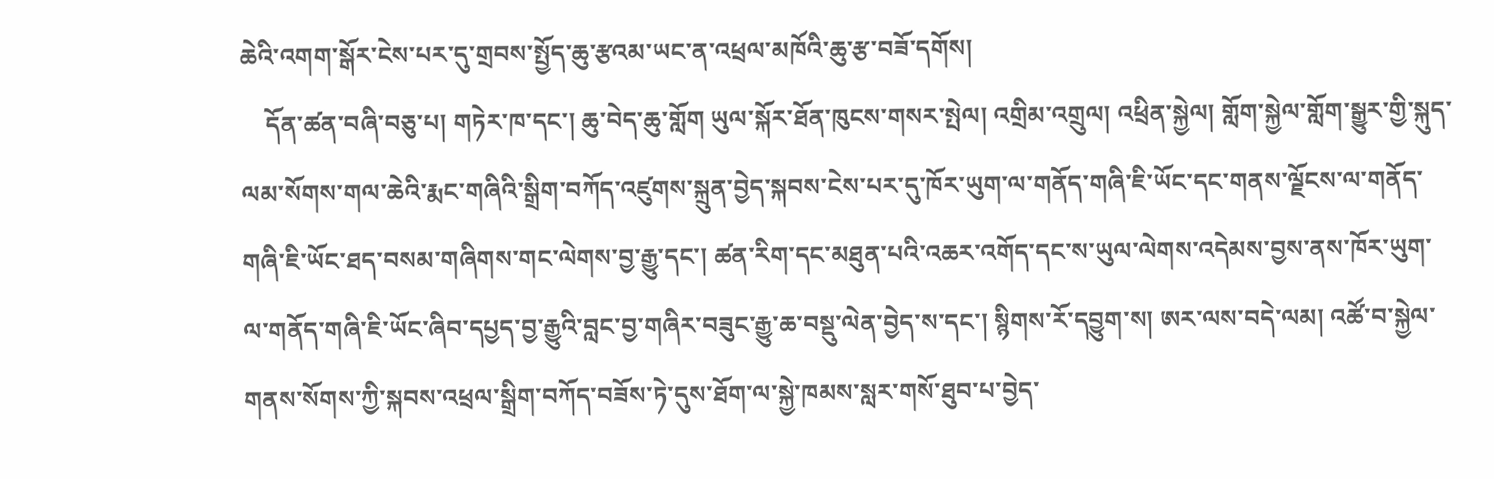ཆེའི་འགག་སྒོར་ངེས་པར་དུ་གྲབས་སྤྱོད་ཆུ་རྩའམ་ཡང་ན་འཕྲལ་མཁོའི་ཆུ་རྩ་བཟོ་དགོས།
    དོན་ཚན་བཞི་བཅུ་པ། གཏེར་ཁ་དང་། ཆུ་བེད་ཆུ་གློག ཡུལ་སྐོར་ཐོན་ཁུངས་གསར་སྤེལ། འགྲིམ་འགྲུལ། འཕྲིན་སྐྱེལ། གློག་སྐྱེལ་གློག་སྒྱུར་གྱི་སྐུད་ལམ་སོགས་གལ་ཆེའི་རྨང་གཞིའི་སྒྲིག་བཀོད་འཛུགས་སྐྲུན་བྱེད་སྐབས་ངེས་པར་དུ་ཁོར་ཡུག་ལ་གནོད་གཞི་ཇི་ཡོང་དང་གནས་ལྗོངས་ལ་གནོད་གཞི་ཇི་ཡོང་ཐད་བསམ་གཞིགས་གང་ལེགས་བྱ་རྒྱུ་དང་། ཚན་རིག་དང་མཐུན་པའི་འཆར་འགོད་དང་ས་ཡུལ་ལེགས་འདེམས་བྱས་ནས་ཁོར་ཡུག་ལ་གནོད་གཞི་ཇི་ཡོང་ཞིབ་དཔྱད་བྱ་རྒྱུའི་བླང་བྱ་གཞིར་བཟུང་རྒྱུ་ཆ་བསྡུ་ལེན་བྱེད་ས་དང་། སྙིགས་རོ་དབྱུག་ས། ཨར་ལས་བདེ་ལམ། འཚོ་བ་སྐྱེལ་གནས་སོགས་ཀྱི་སྐབས་འཕྲལ་སྒྲིག་བཀོད་བཟོས་ཏེ་དུས་ཐོག་ལ་སྐྱེ་ཁམས་སླར་གསོ་ཐུབ་པ་བྱེད་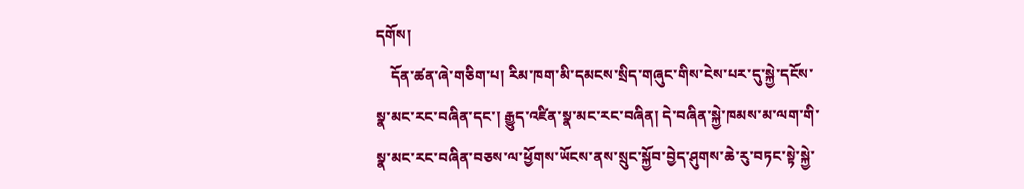དགོས།
    དོན་ཚན་ཞེ་གཅིག་པ། རིམ་ཁག་མི་དམངས་སྲིད་གཞུང་གིས་ངེས་པར་དུ་སྐྱེ་དངོས་སྣ་མང་རང་བཞིན་དང་། རྒྱུད་འཛིན་སྣ་མང་རང་བཞིན། དེ་བཞིན་སྐྱེ་ཁམས་མ་ལག་གི་སྣ་མང་རང་བཞིན་བཅས་ལ་ཕྱོགས་ཡོངས་ནས་སྲུང་སྐྱོབ་བྱེད་ཤུགས་ཆེ་རུ་བཏང་སྟེ་སྐྱེ་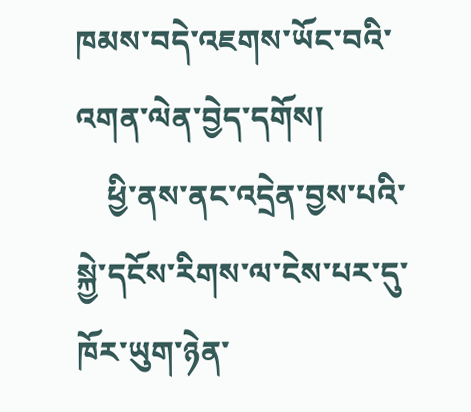ཁམས་བདེ་འཇགས་ཡོང་བའི་འགན་ལེན་བྱེད་དགོས།
    ཕྱི་ནས་ནང་འདྲེན་བྱས་པའི་སྐྱེ་དངོས་རིགས་ལ་ངེས་པར་དུ་ཁོར་ཡུག་ཉེན་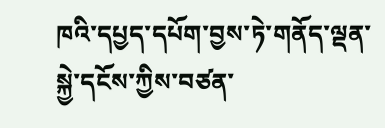ཁའི་དཔྱད་དཔོག་བྱས་ཏེ་གནོད་ལྡན་སྐྱེ་དངོས་ཀྱིས་བཙན་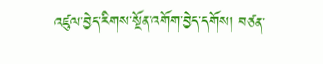འཛུལ་བྱེད་རིགས་སྔོན་འགོག་བྱེད་དགོས། བཙན་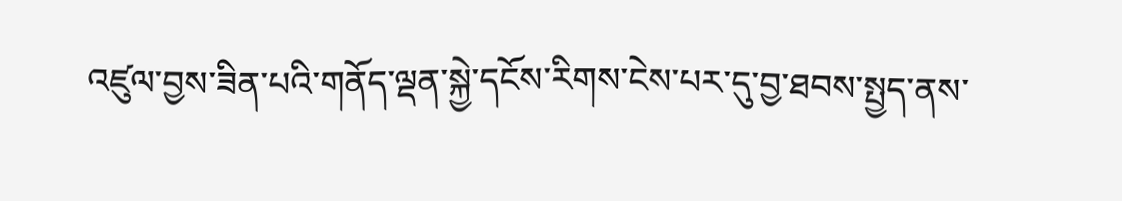འཛུལ་བྱས་ཟིན་པའི་གནོད་ལྡན་སྐྱེ་དངོས་རིགས་ངེས་པར་དུ་བྱ་ཐབས་སྤྱད་ནས་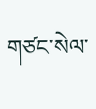གཙང་སེལ་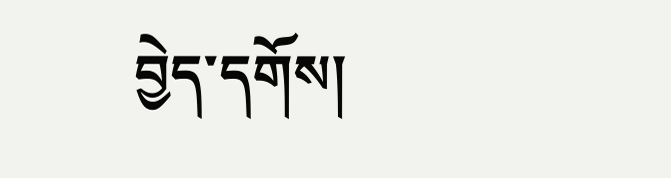བྱེད་དགོས།